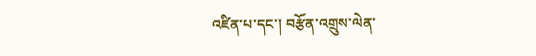འཛིན་པ་དང་། བརྩོན་འགྲུས་ལེན་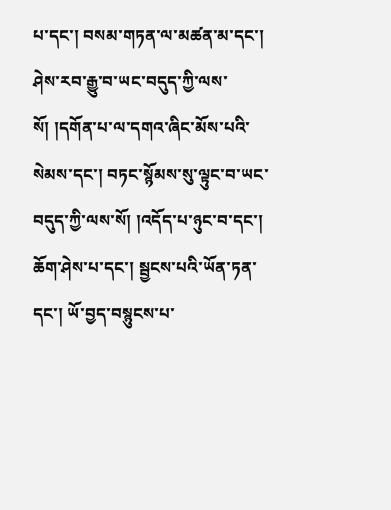པ་དང་། བསམ་གཏན་ལ་མཚན་མ་དང་། ཤེས་རབ་རྒྱུ་བ་ཡང་བདུད་ཀྱི་ལས་སོ། །དགོན་པ་ལ་དགའ་ཞིང་མོས་པའི་སེམས་དང་། བཏང་སྙོམས་སུ་ལྟུང་བ་ཡང་བདུད་ཀྱི་ལས་སོ། །འདོད་པ་ཉུང་བ་དང་། ཆོག་ཤེས་པ་དང་། སྦྱངས་པའི་ཡོན་ཏན་དང་། ཡོ་བྱད་བསྙུངས་པ་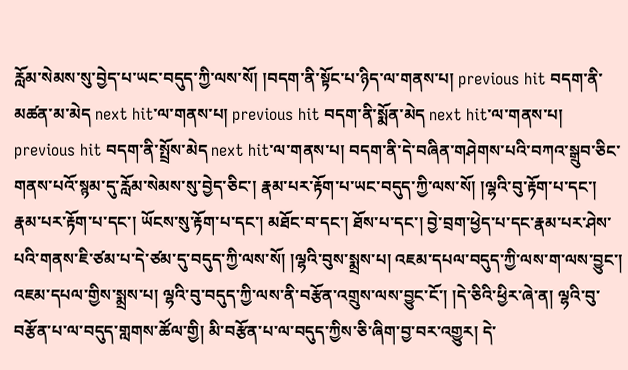རློམ་སེམས་སུ་བྱེད་པ་ཡང་བདུད་ཀྱི་ལས་སོ། །བདག་ནི་སྟོང་པ་ཉིད་ལ་གནས་པ། previous hit བདག་ནི་མཚན་མ་མེད next hit་ལ་གནས་པ། previous hit བདག་ནི་སྨོན་མེད next hit་ལ་གནས་པ། previous hit བདག་ནི་སྤྲོས་མེད next hit་ལ་གནས་པ། བདག་ནི་དེ་བཞིན་གཤེགས་པའི་བཀའ་སྒྲུབ་ཅིང་གནས་པའོ་སྙམ་དུ་རློམ་སེམས་སུ་བྱེད་ཅིང་། རྣམ་པར་རྟོག་པ་ཡང་བདུད་ཀྱི་ལས་སོ། །ལྷའི་བུ་རྟོག་པ་དང་། རྣམ་པར་རྟོག་པ་དང་། ཡོངས་སུ་རྟོག་པ་དང་། མཐོང་བ་དང་། ཐོས་པ་དང་། བྱེ་བྲག་ཕྱེད་པ་དང་རྣམ་པར་ཤེས་པའི་གནས་ཇི་ཙམ་པ་དེ་ཙམ་དུ་བདུད་ཀྱི་ལས་སོ། །ལྷའི་བུས་སྨྲས་པ། འཇམ་དཔལ་བདུད་ཀྱི་ལས་ག་ལས་བྱུང་། འཇམ་དཔལ་གྱིས་སྨྲས་པ། ལྷའི་བུ་བདུད་ཀྱི་ལས་ནི་བརྩོན་འགྲུས་ལས་བྱུང་ངོ་། །དེ་ཅིའི་ཕྱིར་ཞེ་ན། ལྷའི་བུ་བརྩོན་པ་ལ་བདུད་གླགས་ཚོལ་གྱི། མི་བརྩོན་པ་ལ་བདུད་ཀྱིས་ཅི་ཞིག་བྱ་བར་འགྱུར། དེ་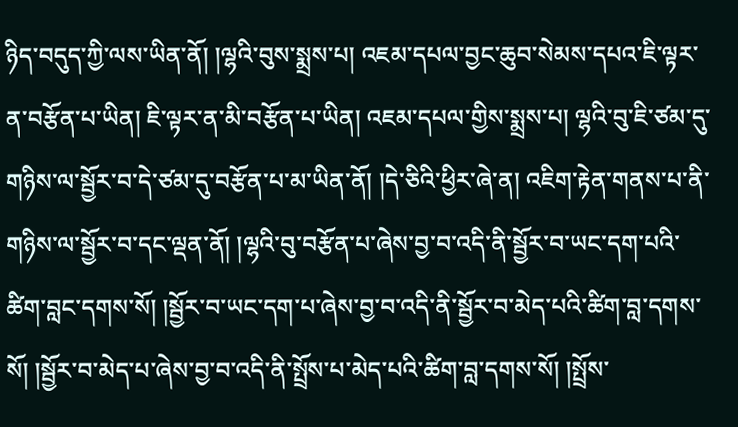ཉིད་བདུད་ཀྱི་ལས་ཡིན་ནོ། །ལྷའི་བུས་སྨྲས་པ། འཇམ་དཔལ་བྱང་ཆུབ་སེམས་དཔའ་ཇི་ལྟར་ན་བརྩོན་པ་ཡིན། ཇི་ལྟར་ན་མི་བརྩོན་པ་ཡིན། འཇམ་དཔལ་གྱིས་སྨྲས་པ། ལྷའི་བུ་ཇི་ཙམ་དུ་གཉིས་ལ་སྦྱོར་བ་དེ་ཙམ་དུ་བརྩོན་པ་མ་ཡིན་ནོ། །དེ་ཅིའི་ཕྱིར་ཞེ་ན། འཇིག་རྟེན་གནས་པ་ནི་གཉིས་ལ་སྦྱོར་བ་དང་ལྡན་ནོ། །ལྷའི་བུ་བརྩོན་པ་ཞེས་བྱ་བ་འདི་ནི་སྦྱོར་བ་ཡང་དག་པའི་ཚིག་བླང་དགས་སོ། །སྦྱོར་བ་ཡང་དག་པ་ཞེས་བྱ་བ་འདི་ནི་སྦྱོར་བ་མེད་པའི་ཚིག་བླ་དགས་སོ། །སྦྱོར་བ་མེད་པ་ཞེས་བྱ་བ་འདི་ནི་སྤྲོས་པ་མེད་པའི་ཚིག་བླ་དགས་སོ། །སྤྲོས་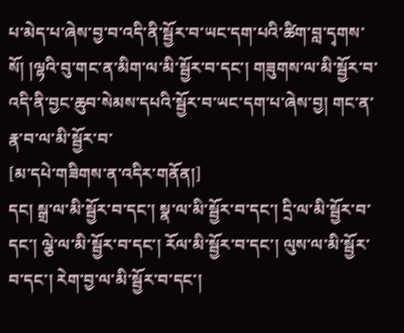པ་མེད་པ་ཞེས་བྱ་བ་འདི་ནི་སྦྱོར་བ་ཡང་དག་པའི་ཚིག་བླ་དྭགས་སོ། །ལྷའི་བུ་གང་ན་མིག་ལ་མི་སྦྱོར་བ་དང་། གཟུགས་ལ་མི་སྦྱོར་བ་འདི་ནི་བྱང་ཆུབ་སེམས་དཔའི་སྦྱོར་བ་ཡང་དག་པ་ཞེས་བྱ། གང་ན་རྣ་བ་ལ་མི་སྦྱོར་བ་
[མ་དཔེ་གཟིགས་ན་འདིར་གནོན།]
དང། སྒྲ་ལ་མི་སྦྱོར་བ་དང་། སྣ་ལ་མི་སྦྱོར་བ་དང་། དྲི་ལ་མི་སྦྱོར་བ་དང་། ལྕེ་ལ་མི་སྦྱོར་བ་དང་། རོལ་མི་སྦྱོར་བ་དང་། ལུས་ལ་མི་སྦྱོར་བ་དང་། རེག་བྱ་ལ་མི་སྦྱོར་བ་དང་།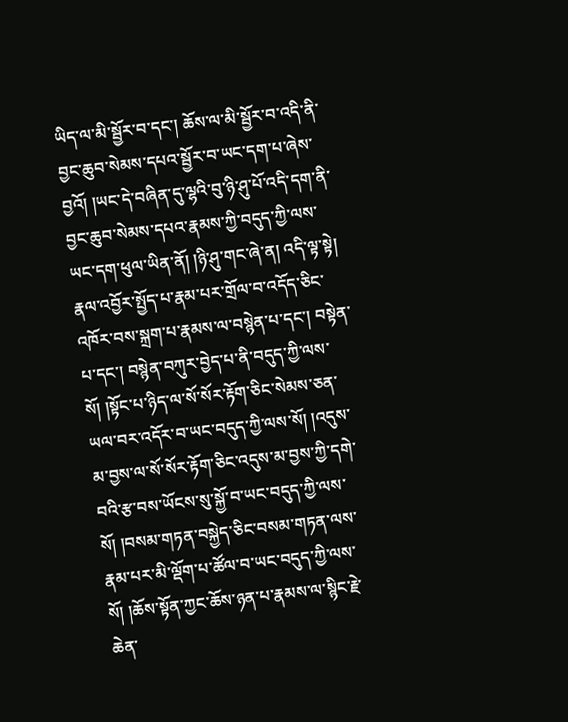ཡིད་ལ་མི་སྦྱོར་བ་དང་། ཆོས་ལ་མི་སྦྱོར་བ་འདི་ནི་བྱང་ཆུབ་སེམས་དཔའ་སྦྱོར་བ་ཡང་དག་པ་ཞེས་བྱའོ། །ཡང་དེ་བཞིན་དུ་ལྷའི་བུ་ཉི་ཤུ་པོ་འདི་དག་ནི་བྱང་ཆུབ་སེམས་དཔའ་རྣམས་ཀྱི་བདུད་ཀྱི་ལས་ཡང་དག་ཕུལ་ཡིན་ནོ། །ཉི་ཤུ་གང་ཞེ་ན། འདི་ལྟ་སྟེ། རྣལ་འབྱོར་སྤྱོད་པ་རྣམ་པར་གྲོལ་བ་འདོད་ཅིང་འཁོར་བས་སྐྲག་པ་རྣམས་ལ་བསྙེན་པ་དང་། བསྟེན་པ་དང་། བསྙེན་བཀུར་བྱེད་པ་ནི་བདུད་ཀྱི་ལས་སོ། །སྟོང་པ་ཉིད་ལ་སོ་སོར་རྟོག་ཅིང་སེམས་ཅན་ཡལ་བར་འདོར་བ་ཡང་བདུད་ཀྱི་ལས་སོ། །འདུས་མ་བྱས་ལ་སོ་སོར་རྟོག་ཅིང་འདུས་མ་བྱས་ཀྱི་དགེ་བའི་རྩ་བས་ཡོངས་སུ་སྐྱོ་བ་ཡང་བདུད་ཀྱི་ལས་སོ། །བསམ་གཏན་བསྐྱེད་ཅིང་བསམ་གཏན་ལས་རྣམ་པར་མི་ལྡོག་པ་ཚོལ་བ་ཡང་བདུད་ཀྱི་ལས་སོ། །ཆོས་སྟོན་ཀྱང་ཆོས་ཉན་པ་རྣམས་ལ་སྙིང་རྗེ་ཆེན་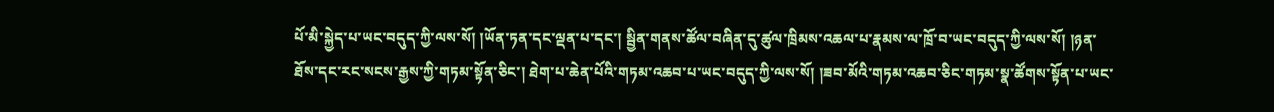པོ་མི་སྐྱེད་པ་ཡང་བདུད་ཀྱི་ལས་སོ། །ཡོན་ཏན་དང་ལྡན་པ་དང་། སྦྱིན་གནས་ཚོལ་བཞིན་དུ་ཚུལ་ཁྲིམས་འཆལ་པ་རྣམས་ལ་ཁྲོ་བ་ཡང་བདུད་ཀྱི་ལས་སོ། །ཉན་ཐོས་དང་རང་སངས་རྒྱས་ཀྱི་གཏམ་སྟོན་ཅིང་། ཐེག་པ་ཆེན་པོའི་གཏམ་འཆབ་པ་ཡང་བདུད་ཀྱི་ལས་སོ། །ཟབ་མོའི་གཏམ་འཆབ་ཅིང་གཏམ་སྣ་ཚོགས་སྟོན་པ་ཡང་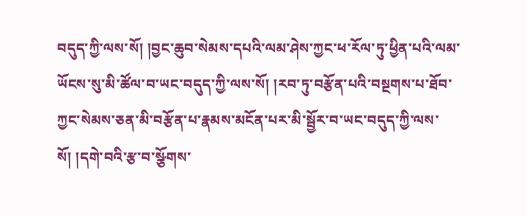བདུད་ཀྱི་ལས་སོ། །བྱང་ཆུབ་སེམས་དཔའི་ལམ་ཤེས་ཀྱང་ཕ་རོལ་ཏུ་ཕྱིན་པའི་ལམ་ཡོངས་སུ་མི་ཚོལ་བ་ཡང་བདུད་ཀྱི་ལས་སོ། །རབ་ཏུ་བརྩོན་པའི་བསྔགས་པ་ཐོབ་ཀྱང་སེམས་ཅན་མི་བརྩོན་པ་རྣམས་མངོན་པར་མི་སྦྱོར་བ་ཡང་བདུད་ཀྱི་ལས་སོ། །དགེ་བའི་རྩ་བ་སྩོགས་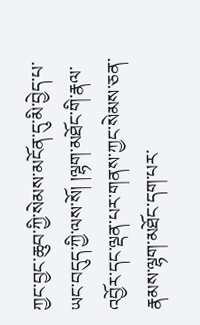ཀྱང་བྱང་ཆུབ་ཀྱི་སེམས་མངོན་དུ་མི་བྱེད་པ་ཡང་བདུད་ཀྱི་ལས་སོ། །ལྷག་མཐོང་གི་རྣལ་འབྱོར་དང་ལྡན་པར་གནས་ཀྱང་སེམས་ཅན་རྣམས་ལྷག་མཐོང་དག་པར་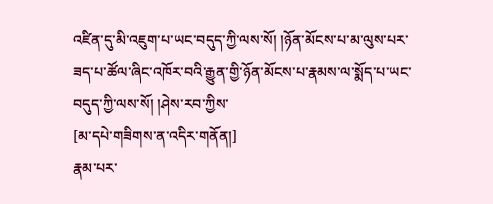འཛིན་དུ་མི་འཇུག་པ་ཡང་བདུད་ཀྱི་ལས་སོ། །ཉོན་མོངས་པ་མ་ལུས་པར་ཟད་པ་ཚོལ་ཞིང་འཁོར་བའི་རྒྱུན་གྱི་ཉོན་མོངས་པ་རྣམས་ལ་སྨོད་པ་ཡང་བདུད་ཀྱི་ལས་སོ། །ཤེས་རབ་ཀྱིས་
[མ་དཔེ་གཟིགས་ན་འདིར་གནོན།]
རྣམ་པར་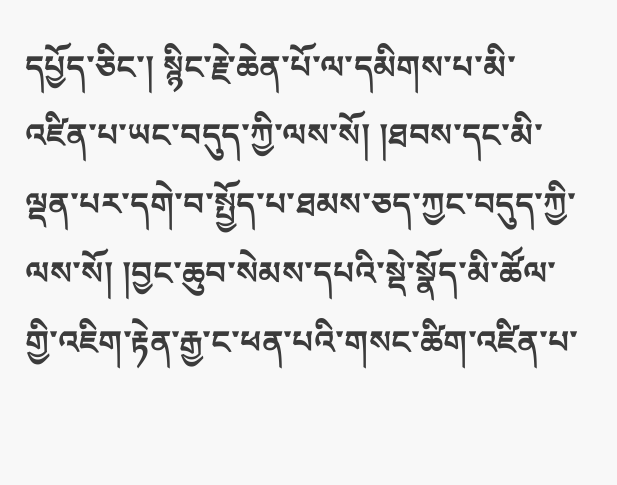དཔྱོད་ཅིང་། སྙིང་རྗེ་ཆེན་པོ་ལ་དམིགས་པ་མི་འཛིན་པ་ཡང་བདུད་ཀྱི་ལས་སོ། །ཐབས་དང་མི་ལྡན་པར་དགེ་བ་སྤྱོད་པ་ཐམས་ཅད་ཀྱང་བདུད་ཀྱི་ལས་སོ། །བྱང་ཆུབ་སེམས་དཔའི་སྡེ་སྣོད་མི་ཚོལ་གྱི་འཇིག་རྟེན་རྒྱ་ང་ཕན་པའི་གསང་ཚིག་འཛིན་པ་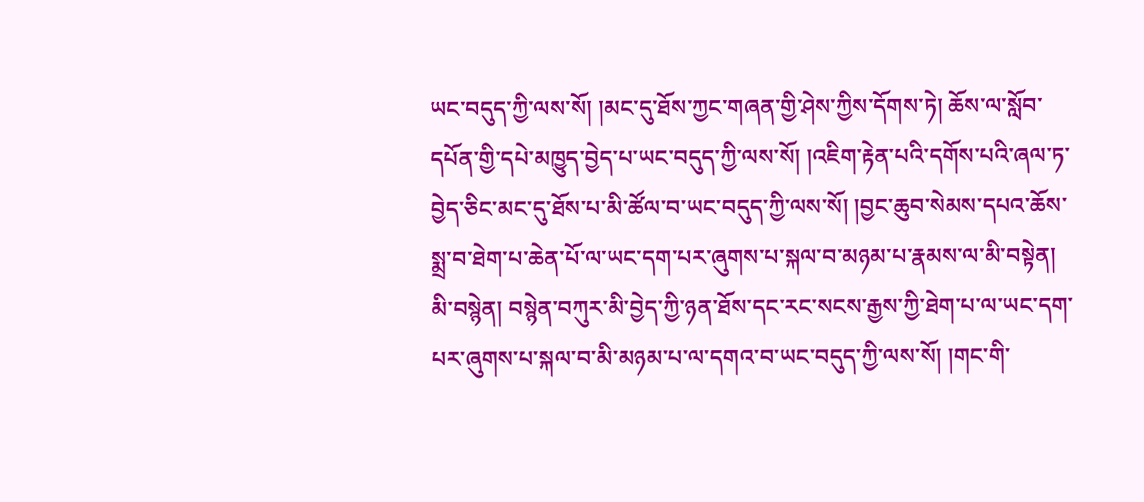ཡང་བདུད་ཀྱི་ལས་སོ། །མང་དུ་ཐོས་ཀྱང་གཞན་གྱི་ཤེས་ཀྱིས་དོགས་ཏེ། ཆོས་ལ་སློབ་དཔོན་གྱི་དཔེ་མཁྱུད་བྱེད་པ་ཡང་བདུད་ཀྱི་ལས་སོ། །འཇིག་རྟེན་པའི་དགོས་པའི་ཞལ་ཏ་བྱེད་ཅིང་མང་དུ་ཐོས་པ་མི་ཚོལ་བ་ཡང་བདུད་ཀྱི་ལས་སོ། །བྱང་ཆུབ་སེམས་དཔའ་ཆོས་སྨྲ་བ་ཐེག་པ་ཆེན་པོ་ལ་ཡང་དག་པར་ཞུགས་པ་སྐལ་བ་མཉམ་པ་རྣམས་ལ་མི་བསྟེན། མི་བསྙེན། བསྙེན་བཀུར་མི་བྱེད་ཀྱི་ཉན་ཐོས་དང་རང་སངས་རྒྱས་ཀྱི་ཐེག་པ་ལ་ཡང་དག་པར་ཞུགས་པ་སྐལ་བ་མི་མཉམ་པ་ལ་དགའ་བ་ཡང་བདུད་ཀྱི་ལས་སོ། །གང་གི་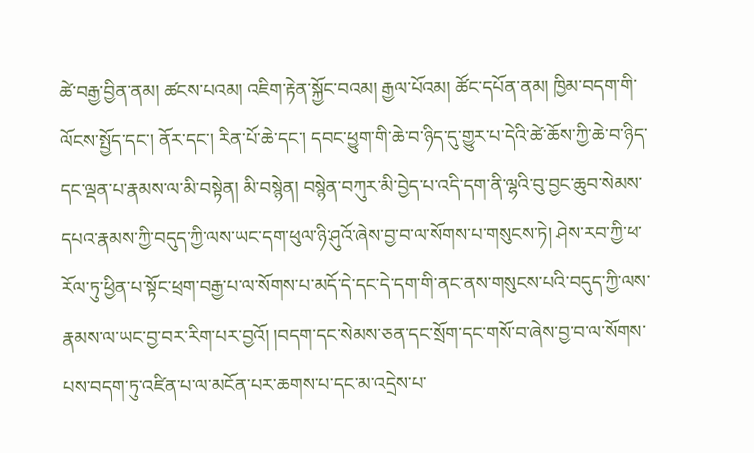ཚེ་བརྒྱ་བྱིན་ནམ། ཚངས་པའམ། འཇིག་རྟེན་སྐྱོང་བའམ། རྒྱལ་པོའམ། ཚོང་དཔོན་ནམ། ཁྱིམ་བདག་གི་ལོངས་སྤྱོད་དང་། ནོར་དང་། རིན་པོ་ཆེ་དང་། དབང་ཕྱུག་གི་ཆེ་བ་ཉིད་དུ་གྱུར་པ་དེའི་ཚེ་ཆོས་ཀྱི་ཆེ་བ་ཉིད་དང་ལྡན་པ་རྣམས་ལ་མི་བསྟེན། མི་བསྙེན། བསྙེན་བཀུར་མི་བྱེད་པ་འདི་དག་ནི་ལྷའི་བུ་བྱང་ཆུབ་སེམས་དཔའ་རྣམས་ཀྱི་བདུད་ཀྱི་ལས་ཡང་དག་ཕུལ་ཉི་ཤུའོ་ཞེས་བྱ་བ་ལ་སོགས་པ་གསུངས་ཏེ། ཤེས་རབ་ཀྱི་ཕ་རོལ་ཏུ་ཕྱིན་པ་སྟོང་ཕྲག་བརྒྱ་པ་ལ་སོགས་པ་མདོ་དེ་དང་དེ་དག་གི་ནང་ནས་གསུངས་པའི་བདུད་ཀྱི་ལས་རྣམས་ལ་ཡང་བྱ་བར་རིག་པར་བྱའོ། །བདག་དང་སེམས་ཅན་དང་སྲོག་དང་གསོ་བ་ཞེས་བྱ་བ་ལ་སོགས་པས་བདག་ཏུ་འཛིན་པ་ལ་མངོན་པར་ཆགས་པ་དང་མ་འདྲེས་པ་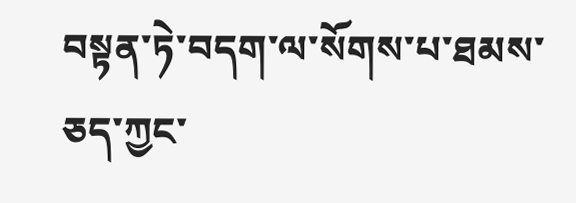བསྟན་ཏེ་བདག་ལ་སོགས་པ་ཐམས་ཅད་ཀྱང་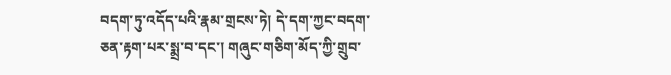བདག་ཏུ་འདོད་པའི་རྣམ་གྲངས་ཏེ། དེ་དག་ཀྱང་བདག་ཅན་རྟག་པར་སྨྲ་བ་དང་། གཞུང་གཅིག་མོད་ཀྱི་གྲུབ་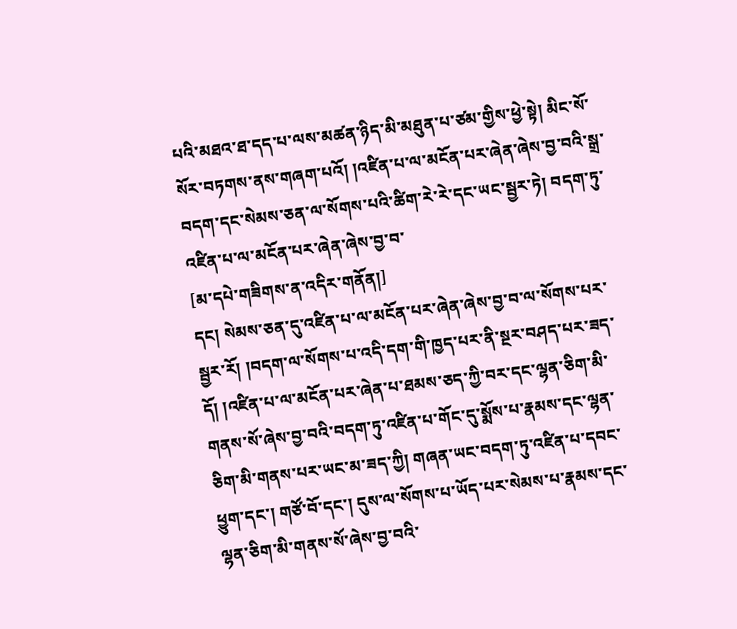པའི་མཐའ་ཐ་དད་པ་ལས་མཚན་ཉིད་མི་མཐུན་པ་ཙམ་གྱིས་ཕྱེ་སྟེ། མིང་སོ་སོར་བཏགས་ནས་གཞག་པའོ། །འཛིན་པ་ལ་མངོན་པར་ཞེན་ཞེས་བྱ་བའི་སྒྲ་བདག་དང་སེམས་ཅན་ལ་སོགས་པའི་ཚིག་རེ་རེ་དང་ཡང་སྦྱར་ཏེ། བདག་ཏུ་འཛིན་པ་ལ་མངོན་པར་ཞེན་ཞེས་བྱ་བ་
[མ་དཔེ་གཟིགས་ན་འདིར་གནོན།]
དང། སེམས་ཅན་དུ་འཛིན་པ་ལ་མངོན་པར་ཞེན་ཞེས་བྱ་བ་ལ་སོགས་པར་སྦྱར་རོ། །བདག་ལ་སོགས་པ་འདི་དག་གི་ཁྱད་པར་ནི་སྔར་བཤད་པར་ཟད་དོ། །འཛིན་པ་ལ་མངོན་པར་ཞེན་པ་ཐམས་ཅད་ཀྱི་བར་དང་ལྷན་ཅིག་མི་གནས་སོ་ཞེས་བྱ་བའི་བདག་ཏུ་འཛིན་པ་གོང་དུ་སྨོས་པ་རྣམས་དང་ལྷན་ཅིག་མི་གནས་པར་ཡང་མ་ཟད་ཀྱི། གཞན་ཡང་བདག་ཏུ་འཛིན་པ་དབང་ཕྱུག་དང་། གཙོ་བོ་དང་། དུས་ལ་སོགས་པ་ཡོད་པར་སེམས་པ་རྣམས་དང་ལྷན་ཅིག་མི་གནས་སོ་ཞེས་བྱ་བའི་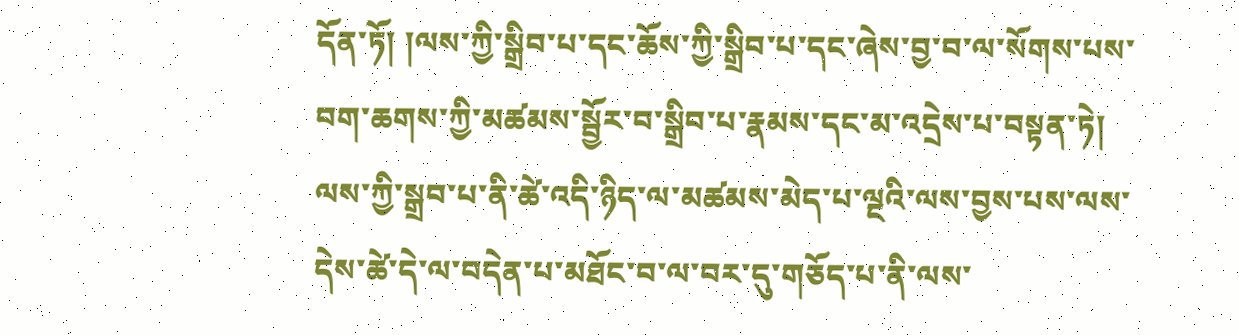དོན་ཏོ། །ལས་ཀྱི་སྒྲིབ་པ་དང་ཆོས་ཀྱི་སྒྲིབ་པ་དང་ཞེས་བྱ་བ་ལ་སོགས་པས་བག་ཆགས་ཀྱི་མཚམས་སྦྱོར་བ་སྒྲིབ་པ་རྣམས་དང་མ་འདྲེས་པ་བསྟན་ཏེ། ལས་ཀྱི་སྒྲབ་པ་ནི་ཚེ་འདི་ཉིད་ལ་མཚམས་མེད་པ་ལྔའི་ལས་བྱས་པས་ལས་དེས་ཚེ་དེ་ལ་བདེན་པ་མཐོང་བ་ལ་བར་དུ་གཅོད་པ་ནི་ལས་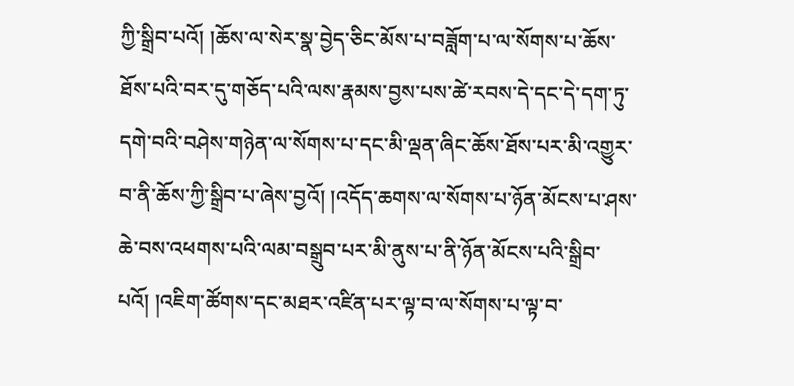ཀྱི་སྒྲིབ་པའོ། །ཆོས་ལ་སེར་སྣ་བྱེད་ཅིང་མོས་པ་བཟློག་པ་ལ་སོགས་པ་ཆོས་ཐོས་པའི་བར་དུ་གཅོད་པའི་ལས་རྣམས་བྱས་པས་ཚེ་རབས་དེ་དང་དེ་དག་ཏུ་དགེ་བའི་བཤེས་གཉེན་ལ་སོགས་པ་དང་མི་ལྡན་ཞིང་ཆོས་ཐོས་པར་མི་འགྱུར་བ་ནི་ཆོས་ཀྱི་སྒྲིབ་པ་ཞེས་བྱའོ། །འདོད་ཆགས་ལ་སོགས་པ་ཉོན་མོངས་པ་ཤས་ཆེ་བས་འཕགས་པའི་ལམ་བསྒྲུབ་པར་མི་ནུས་པ་ནི་ཉོན་མོངས་པའི་སྒྲིབ་པའོ། །འཇིག་ཚོགས་དང་མཐར་འཛིན་པར་ལྟ་བ་ལ་སོགས་པ་ལྟ་བ་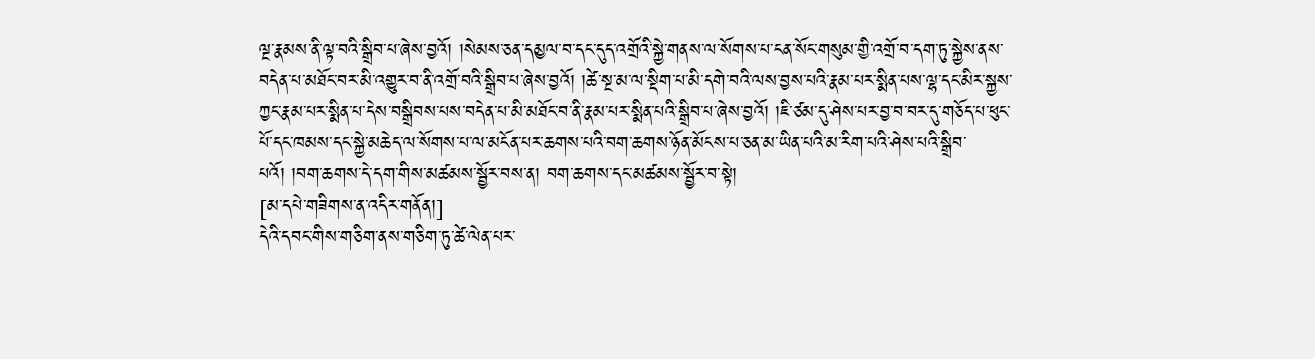ལྔ་རྣམས་ནི་ལྟ་བའི་སྒྲིབ་པ་ཞེས་བྱའོ། །སེམས་ཅན་དམྱལ་བ་དང་དུད་འགྲོའི་སྐྱེ་གནས་ལ་སོགས་པ་ངན་སོང་གསུམ་གྱི་འགྲོ་བ་དག་ཏུ་སྐྱེས་ནས་བདེན་པ་མཐོང་བར་མི་འགྱུར་བ་ནི་འགྲོ་བའི་སྒྲིབ་པ་ཞེས་བྱའོ། །ཚེ་སྔ་མ་ལ་སྡིག་པ་མི་དགེ་བའི་ལས་བྱས་པའི་རྣམ་པར་སྨིན་པས་ལྷ་དང་མིར་སྐྱས་ཀྱང་རྣམ་པར་སྨིན་པ་དེས་བསྒྲིབས་པས་བདེན་པ་མི་མཐོང་བ་ནི་རྣམ་པར་སྨིན་པའི་སྒྲིབ་པ་ཞེས་བྱའོ། །ཇི་ཙམ་དུ་ཤེས་པར་བྱ་བ་བར་དུ་གཅོད་པ་ཕུང་པོ་དང་ཁམས་དང་སྐྱེ་མཆེད་ལ་སོགས་པ་ལ་མངོན་པར་ཆགས་པའི་བག་ཆགས་ཉོན་མོངས་པ་ཅན་མ་ཡིན་པའི་མ་རིག་པའི་ཤེས་པའི་སྒྲིབ་པའོ། །བག་ཆགས་དེ་དག་གིས་མཚམས་སྦྱོར་བས་ན། བག་ཆགས་དང་མཚམས་སྦྱོར་བ་སྟེ།
[མ་དཔེ་གཟིགས་ན་འདིར་གནོན།]
དེའི་དབང་གིས་གཅིག་ནས་གཅིག་ཏུ་ཚེ་ལེན་པར་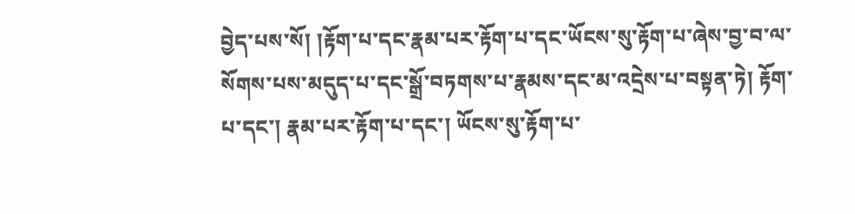བྱེད་པས་སོ། །རྟོག་པ་དང་རྣམ་པར་རྟོག་པ་དང་ཡོངས་སུ་རྟོག་པ་ཞེས་བྱ་བ་ལ་སོགས་པས་མདུད་པ་དང་སྒྲོ་བཏགས་པ་རྣམས་དང་མ་འདྲེས་པ་བསྟན་ཏེ། རྟོག་པ་དང་། རྣམ་པར་རྟོག་པ་དང་། ཡོངས་སུ་རྟོག་པ་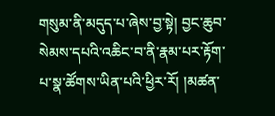གསུམ་ནི་མདུད་པ་ཞེས་བྱ་སྟེ། བྱང་ཆུབ་སེམས་དཔའི་འཆིང་བ་ནི་རྣམ་པར་རྟོག་པ་སྣ་ཚོགས་ཡིན་པའི་ཕྱིར་རོ། །མཚན་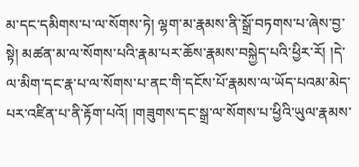མ་དང་དམིགས་པ་ལ་སོགས་ཏེ། ལྷག་མ་རྣམས་ནི་སྒྲོ་བཏགས་པ་ཞེས་བྱ་སྟེ། མཚན་མ་ལ་སོགས་པའི་རྣམ་པར་ཆོས་རྣམས་བསྐྱེད་པའི་ཕྱིར་རོ། །དེ་ལ་མིག་དང་རྣ་པ་ལ་སོགས་པ་ནང་གི་དངོས་པོ་རྣམས་ལ་ཡོད་པའམ་མེད་པར་འཛིན་པ་ནི་རྟོག་པའོ། །གཟུགས་དང་སྒྲ་ལ་སོགས་པ་ཕྱིའི་ཡུལ་རྣམས་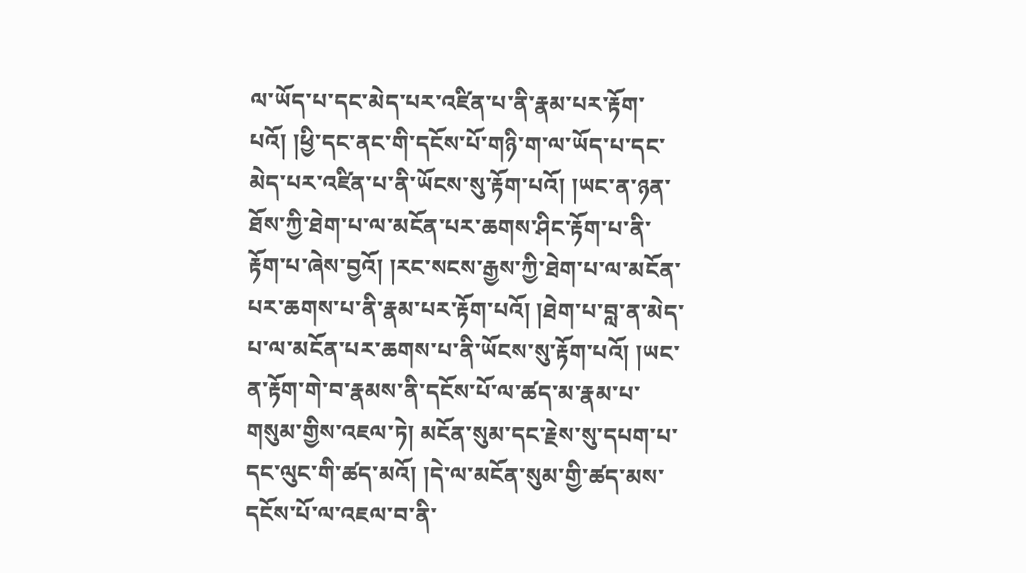ལ་ཡོད་པ་དང་མེད་པར་འཛིན་པ་ནི་རྣམ་པར་རྟོག་པའོ། །ཕྱི་དང་ནང་གི་དངོས་པོ་གཉི་ག་ལ་ཡོད་པ་དང་མེད་པར་འཛིན་པ་ནི་ཡོངས་སུ་རྟོག་པའོ། །ཡང་ན་ཉན་ཐོས་ཀྱི་ཐེག་པ་ལ་མངོན་པར་ཆགས་ཤིང་རྟོག་པ་ནི་རྟོག་པ་ཞེས་བྱའོ། །རང་སངས་རྒྱས་ཀྱི་ཐེག་པ་ལ་མངོན་པར་ཆགས་པ་ནི་རྣམ་པར་རྟོག་པའོ། །ཐེག་པ་བླ་ན་མེད་པ་ལ་མངོན་པར་ཆགས་པ་ནི་ཡོངས་སུ་རྟོག་པའོ། །ཡང་ན་རྟོག་གེ་བ་རྣམས་ནི་དངོས་པོ་ལ་ཚད་མ་རྣམ་པ་གསུམ་གྱིས་འཇལ་ཏེ། མངོན་སུམ་དང་རྗེས་སུ་དཔག་པ་དང་ལུང་གི་ཚད་མའོ། །དེ་ལ་མངོན་སུམ་གྱི་ཚད་མས་དངོས་པོ་ལ་འཇལ་བ་ནི་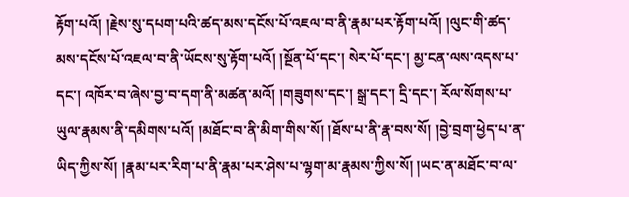རྟོག་པའོ། །རྗེས་སུ་དཔག་པའི་ཚད་མས་དངོས་པོ་འཇལ་བ་ནི་རྣམ་པར་རྟོག་པའོ། །ལུང་གི་ཚད་མས་དངོས་པོ་འཇལ་བ་ནི་ཡོངས་སུ་རྟོག་པའོ། །སྔོན་པོ་དང་། སེར་པོ་དང་། མྱ་ངན་ལས་འདས་པ་དང་། འཁོར་བ་ཞེས་བྱ་བ་དག་ནི་མཚན་མའོ། །གཟུགས་དང་། སྒྲ་དང་། དྲི་དང་། རོལ་སོགས་པ་ཡུལ་རྣམས་ནི་དམིགས་པའོ། །མཐོང་བ་ནི་མིག་གིས་སོ། །ཐོས་པ་ནི་རྣ་བས་སོ། །བྱེ་བྲག་ཕྱེད་པ་ན་ཡིད་ཀྱིས་སོ། །རྣམ་པར་རིག་པ་ནི་རྣམ་པར་ཤེས་པ་ལྷག་མ་རྣམས་ཀྱིས་སོ། །ཡང་ན་མཐོང་བ་ལ་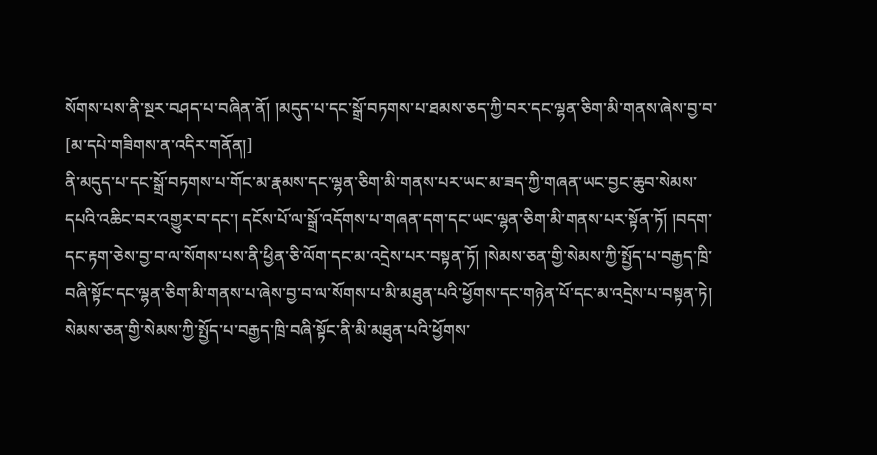སོགས་པས་ནི་སྔར་བཤད་པ་བཞིན་ནོ། །མདུད་པ་དང་སྒྲོ་བཏགས་པ་ཐམས་ཅད་ཀྱི་བར་དང་ལྷན་ཅིག་མི་གནས་ཞེས་བྱ་བ་
[མ་དཔེ་གཟིགས་ན་འདིར་གནོན།]
ནི་མདུད་པ་དང་སྒྲོ་བཏགས་པ་གོང་མ་རྣམས་དང་ལྷན་ཅིག་མི་གནས་པར་ཡང་མ་ཟད་ཀྱི་གཞན་ཡང་བྱང་ཆུབ་སེམས་དཔའི་འཆིང་བར་འགྱུར་བ་དང་། དངོས་པོ་ལ་སྒྲོ་འདོགས་པ་གཞན་དག་དང་ཡང་ལྷན་ཅིག་མི་གནས་པར་སྟོན་ཏོ། །བདག་དང་རྟག་ཅེས་བྱ་བ་ལ་སོགས་པས་ནི་ཕྱིན་ཅི་ལོག་དང་མ་འདྲེས་པར་བསྟན་ཏོ། །སེམས་ཅན་གྱི་སེམས་ཀྱི་སྤྱོད་པ་བརྒྱད་ཁྲི་བཞི་སྟོང་དང་ལྷན་ཅིག་མི་གནས་པ་ཞེས་བྱ་བ་ལ་སོགས་པ་མི་མཐུན་པའི་ཕྱོགས་དང་གཉེན་པོ་དང་མ་འདྲེས་པ་བསྟན་ཏེ། སེམས་ཅན་གྱི་སེམས་ཀྱི་སྤྱོད་པ་བརྒྱད་ཁྲི་བཞི་སྟོང་ནི་མི་མཐུན་པའི་ཕྱོགས་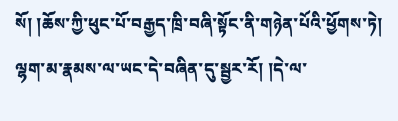སོ། །ཆོས་ཀྱི་ཕུང་པོ་བརྒྱད་ཁྲི་བཞི་སྟོང་ནི་གཉེན་པོའི་ཕྱོགས་ཏེ། ལྷག་མ་རྣམས་ལ་ཡང་དེ་བཞིན་དུ་སྦྱར་རོ། །དེ་ལ་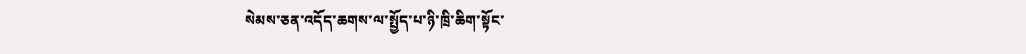སེམས་ཅན་འདོད་ཆགས་ལ་སྤྱོད་པ་ཉི་ཁྲི་ཆིག་སྟོང་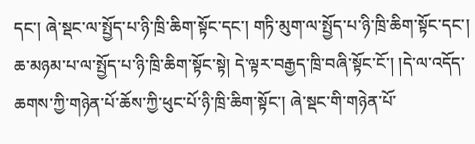དང་། ཞེ་སྡང་ལ་སྤྱོད་པ་ཉི་ཁྲི་ཆིག་སྟོང་དང་། གཏི་མུག་ལ་སྤྱོད་པ་ཉི་ཁྲི་ཆིག་སྟོང་དང་། ཆ་མཉམ་པ་ལ་སྤྱོད་པ་ཉི་ཁྲི་ཆིག་སྟོང་སྟེ། དེ་ལྟར་བརྒྱད་ཁྲི་བཞི་སྟོང་ངོ་། །དེ་ལ་འདོད་ཆགས་ཀྱི་གཉེན་པོ་ཆོས་ཀྱི་ཕུང་པོ་ཉི་ཁྲི་ཆིག་སྟོང་། ཞེ་སྡང་གི་གཉེན་པོ་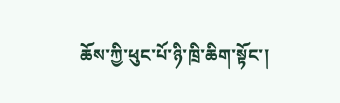ཆོས་ཀྱི་ཕུང་པོ་ཉི་ཁྲི་ཆིག་སྟོང་།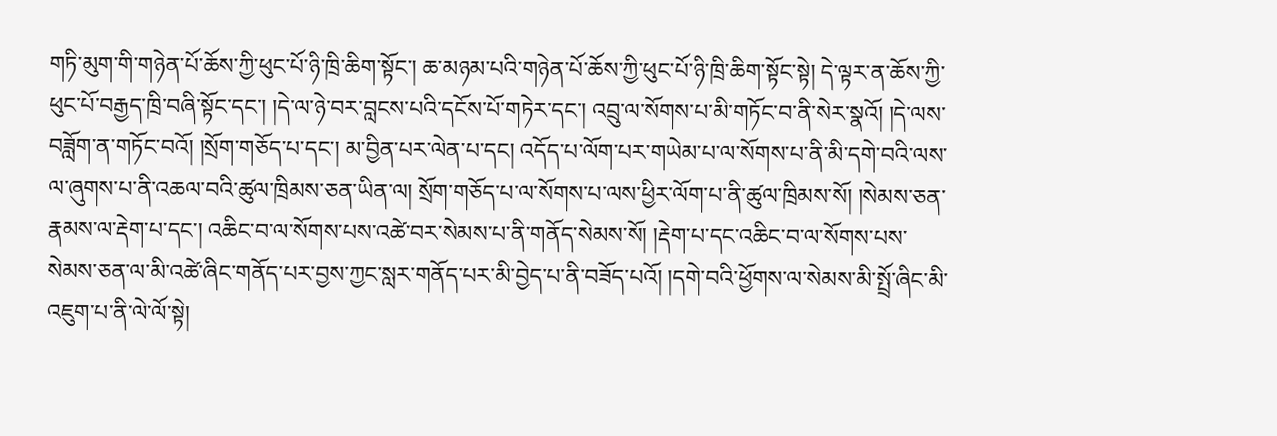གཏི་མུག་གི་གཉེན་པོ་ཆོས་ཀྱི་ཕུང་པོ་ཉི་ཁྲི་ཆིག་སྟོང་། ཆ་མཉམ་པའི་གཉེན་པོ་ཆོས་ཀྱི་ཕུང་པོ་ཉི་ཁྲི་ཆིག་སྟོང་སྟེ། དེ་ལྟར་ན་ཆོས་ཀྱི་ཕུང་པོ་བརྒྱད་ཁྲི་བཞི་སྟོང་དང་། །དེ་ལ་ཉེ་བར་བླངས་པའི་དངོས་པོ་གཏེར་དང་། འབྲུ་ལ་སོགས་པ་མི་གཏོང་བ་ནི་སེར་སྣའོ། །དེ་ལས་བཟློག་ན་གཏོང་བའོ། །སྲོག་གཅོད་པ་དང་། མ་བྱིན་པར་ལེན་པ་དང། འདོད་པ་ལོག་པར་གཡེམ་པ་ལ་སོགས་པ་ནི་མི་དགེ་བའི་ལས་ལ་ཞུགས་པ་ནི་འཆལ་བའི་ཚུལ་ཁྲིམས་ཅན་ཡིན་ལ། སྲོག་གཅོད་པ་ལ་སོགས་པ་ལས་ཕྱིར་ལོག་པ་ནི་ཚུལ་ཁྲིམས་སོ། །སེམས་ཅན་རྣམས་ལ་རྡེག་པ་དང་། འཆིང་བ་ལ་སོགས་པས་འཚེ་བར་སེམས་པ་ནི་གནོད་སེམས་སོ། །རྡེག་པ་དང་འཆིང་བ་ལ་སོགས་པས་སེམས་ཅན་ལ་མི་འཚེ་ཞིང་གནོད་པར་བྱས་ཀྱང་སླར་གནོད་པར་མི་བྱེད་པ་ནི་བཟོད་པའོ། །དགེ་བའི་ཕྱོགས་ལ་སེམས་མི་སྤྲོ་ཞིང་མི་འཇུག་པ་ནི་ལེ་ལོ་སྟེ།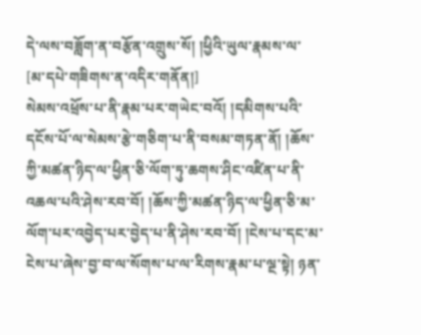དེ་ལས་བཟློག་ན་བརྩོན་འགྲུས་སོ། །ཕྱིའི་ཡུལ་རྣམས་ལ་
[མ་དཔེ་གཟིགས་ན་འདིར་གནོན།]
སེམས་འཕྲོས་པ་ནི་རྣམ་པར་གཡེང་བའོ། །དམིགས་པའི་དངོས་པོ་ལ་སེམས་རྩེ་གཅིག་པ་ནི་བསམ་གཏན་ནོ། །ཆོས་ཀྱི་མཚན་ཉིད་ལ་ཕྱིན་ཅི་ལོག་ཏུ་ཆགས་ཤིང་འཛིན་པ་ནི་འཆལ་པའི་ཤེས་རབ་བོ། །ཆོས་ཀྱི་མཚན་ཉིད་ལ་ཕྱིན་ཅི་མ་ལོག་པར་འབྱེད་པར་བྱེད་པ་ནི་ཤེས་རབ་བོ། །ངེས་པ་དང་མ་ངེས་པ་ཞེས་བྱ་བ་ལ་སོགས་པ་ལ་རིགས་རྣམ་པ་ལྔ་སྟེ། ཉན་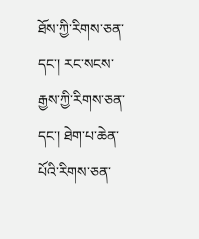ཐོས་ཀྱི་རིགས་ཅན་དང་། རང་སངས་རྒྱས་ཀྱི་རིགས་ཅན་དང་། ཐེག་པ་ཆེན་པོའི་རིགས་ཅན་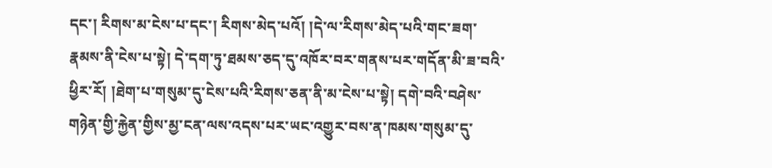དང་། རིགས་མ་ངེས་པ་དང་། རིགས་མེད་པའོ། །དེ་ལ་རིགས་མེད་པའི་གང་ཟག་རྣམས་ནི་ངེས་པ་སྟེ། དེ་དག་ཏུ་ཐམས་ཅད་དུ་འཁོར་བར་གནས་པར་གདོན་མི་ཟ་བའི་ཕྱིར་རོ། །ཐེག་པ་གསུམ་དུ་ངེས་པའི་རིགས་ཅན་ནི་མ་ངེས་པ་སྟེ། དགེ་བའི་བཤེས་གཉེན་གྱི་རྐྱེན་གྱིས་མྱ་ངན་ལས་འདས་པར་ཡང་འགྱུར་བས་ན་ཁམས་གསུམ་དུ་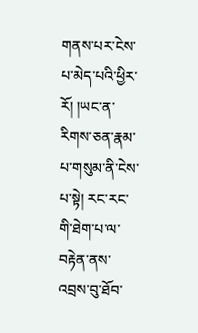གནས་པར་ངེས་པ་མེད་པའི་ཕྱིར་རོ། །ཡང་ན་རིགས་ཅན་རྣམ་པ་གསུམ་ནི་ངེས་པ་སྟེ། རང་རང་གི་ཐེག་པ་ལ་བརྟེན་ནས་འབྲས་བུ་ཐོབ་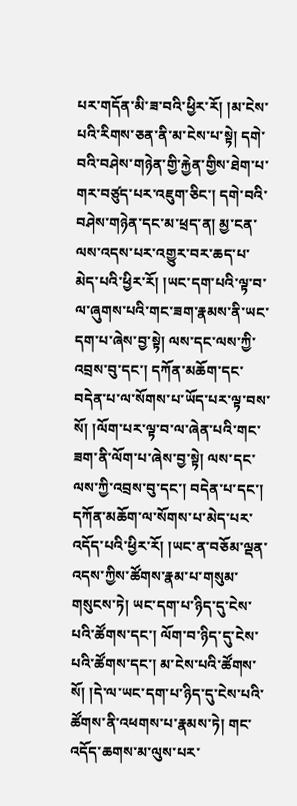པར་གདོན་མི་ཟ་བའི་ཕྱིར་རོ། །མ་ངེས་པའི་རིགས་ཅན་ནི་མ་ངེས་པ་སྟེ། དགེ་བའི་བཤེས་གཉེན་གྱི་རྐྱེན་གྱིས་ཐེག་པ་གར་བཙུད་པར་འཇུག་ཅིང་། དགེ་བའི་བཤེས་གཉེན་དང་མ་ཕྲད་ན། མྱ་ངན་ལས་འདས་པར་འགྱུར་བར་ཆད་པ་མེད་པའི་ཕྱིར་རོ། །ཡང་དག་པའི་ལྟ་བ་ལ་ཞུགས་པའི་གང་ཟག་རྣམས་ནི་ཡང་དག་པ་ཞེས་བྱ་སྟེ། ལས་དང་ལས་ཀྱི་འབྲས་བུ་དང་། དཀོན་མཆོག་དང་བདེན་པ་ལ་སོགས་པ་ཡོད་པར་ལྟ་བས་སོ། །ལོག་པར་ལྟ་བ་ལ་ཞེན་པའི་གང་ཟག་ནི་ལོག་པ་ཞེས་བྱ་སྟེ། ལས་དང་ལས་ཀྱི་འབྲས་བུ་དང་། བདེན་པ་དང་། དཀོན་མཆོག་ལ་སོགས་པ་མེད་པར་འདོད་པའི་ཕྱིར་རོ། །ཡང་ན་བཅོམ་ལྡན་འདས་ཀྱིས་ཚོགས་རྣམ་པ་གསུམ་གསུངས་ཏེ། ཡང་དག་པ་ཉིད་དུ་ངེས་པའི་ཚོགས་དང་། ལོག་བ་ཉིད་དུ་ངེས་པའི་ཚོགས་དང་། མ་ངེས་པའི་ཚོགས་སོ། །དེ་ལ་ཡང་དག་པ་ཉིད་དུ་ངེས་པའི་ཚོགས་ནི་འཕགས་པ་རྣམས་ཏེ། གང་འདོད་ཆགས་མ་ལུས་པར་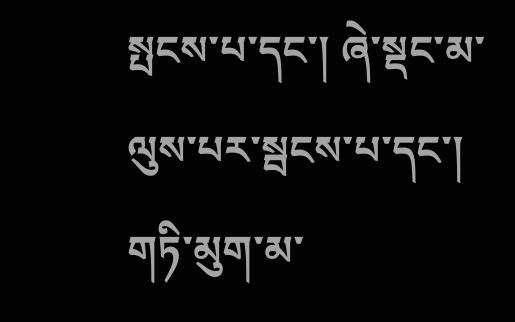སྤངས་པ་དང་། ཞེ་སྡང་མ་ལུས་པར་སྦངས་པ་དང་། གཏི་མུག་མ་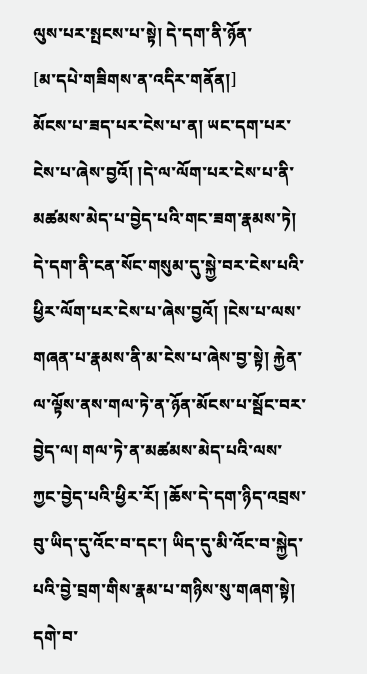ལུས་པར་སྤངས་པ་སྟེ། དེ་དག་ནི་ཉོན་
[མ་དཔེ་གཟིགས་ན་འདིར་གནོན།]
མོངས་པ་ཟད་པར་ངེས་པ་ན། ཡང་དག་པར་ངེས་པ་ཞེས་བྱའོ། །དེ་ལ་ལོག་པར་ངེས་པ་ནི་མཚམས་མེད་པ་བྱེད་པའི་གང་ཟག་རྣམས་ཏེ། དེ་དག་ནི་ངན་སོང་གསུམ་དུ་སྐྱེ་བར་ངེས་པའི་ཕྱིར་ལོག་པར་ངེས་པ་ཞེས་བྱའོ། །ངེས་པ་ལས་གཞན་པ་རྣམས་ནི་མ་ངེས་པ་ཞེས་བྱ་སྟེ། རྐྱེན་ལ་ལྟོས་ནས་གལ་ཏེ་ན་ཉོན་མོངས་པ་སྦོང་བར་བྱེད་ལ། གལ་ཏེ་ན་མཚམས་མེད་པའི་ལས་ཀྱང་བྱེད་པའི་ཕྱིར་རོ། །ཆོས་དེ་དག་ཉིད་འབྲས་བུ་ཡིད་དུ་འོང་བ་དང་། ཡིད་དུ་མི་འོང་བ་སྐྱེད་པའི་བྱེ་བྲག་གིས་རྣམ་པ་གཉིས་སུ་གཞག་སྟེ། དགེ་བ་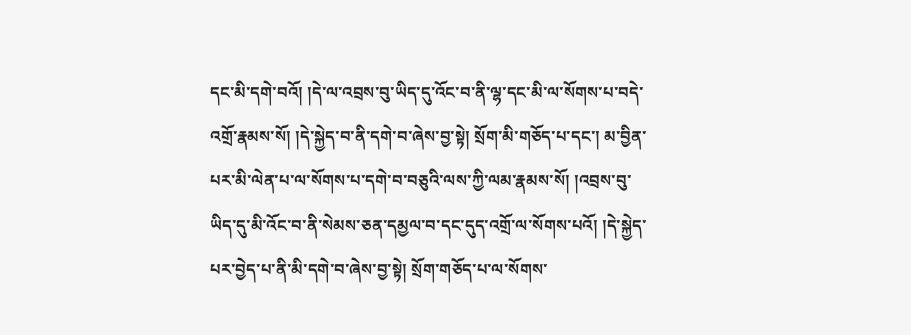དང་མི་དགེ་བའོ། །དེ་ལ་འབྲས་བུ་ཡིད་དུ་འོང་བ་ནི་ལྷ་དང་མི་ལ་སོགས་པ་བདེ་འགྲོ་རྣམས་སོ། །དེ་སྐྱེད་བ་ནི་དགེ་བ་ཞེས་བྱ་སྟེ། སྲོག་མི་གཅོད་པ་དང་། མ་བྱིན་པར་མི་ལེན་པ་ལ་སོགས་པ་དགེ་བ་བཅུའི་ལས་ཀྱི་ལམ་རྣམས་སོ། །འབྲས་བུ་ཡིད་དུ་མི་འོང་བ་ནི་སེམས་ཅན་དམྱལ་བ་དང་དུད་འགྲོ་ལ་སོགས་པའོ། །དེ་སྐྱེད་པར་བྱེད་པ་ནི་མི་དགེ་བ་ཞེས་བྱ་སྟེ། སྲོག་གཅོད་པ་ལ་སོགས་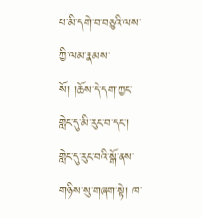པ་མི་དགེ་བ་བཅུའི་ལས་ཀྱི་ལམ་རྣམས་སོ། །ཆོས་དེ་དག་ཀྱང་གླེང་དུ་མི་རུང་བ་དང་། གླེང་དུ་རུང་བའི་སྒོ་ནས་གཉིས་སུ་གཞག་སྟེ། ཁ་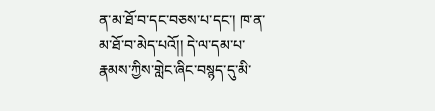ན་མ་ཐོ་བ་དང་བཅས་པ་དང་། ཁ་ན་མ་ཐོ་བ་མེད་པའོ།། དེ་ལ་དམ་པ་རྣམས་ཀྱིས་གླེང་ཞིང་བསྙད་དུ་མི་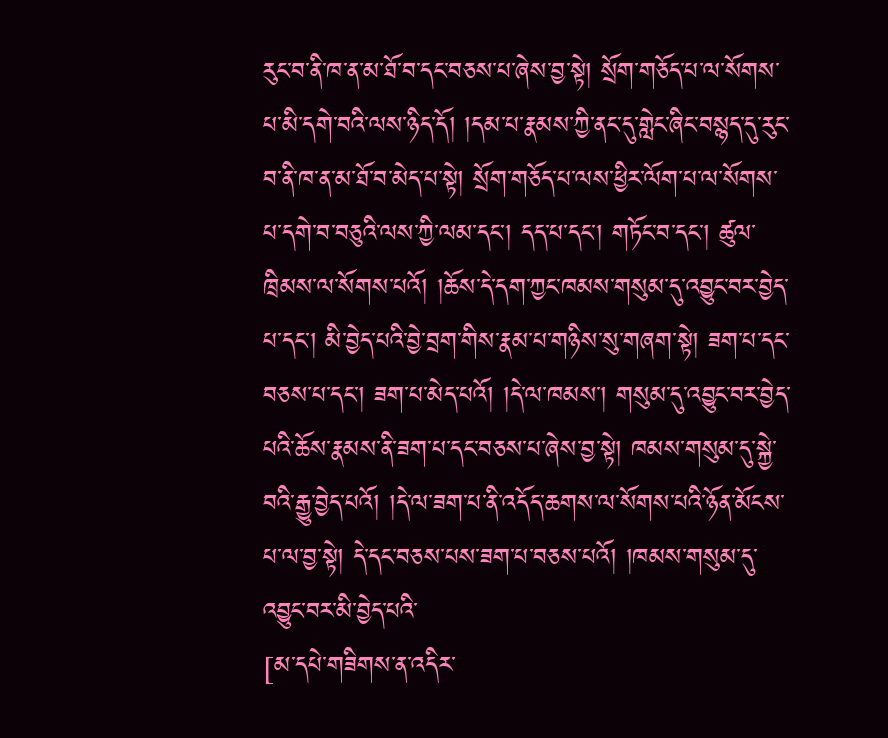རུང་བ་ནི་ཁ་ན་མ་ཐོ་བ་དང་བཅས་པ་ཞེས་བྱ་སྟེ། སྲོག་གཅོད་པ་ལ་སོགས་པ་མི་དགེ་བའི་ལས་ཉིད་དོ། །དམ་པ་རྣམས་ཀྱི་ནང་དུ་གླེང་ཞིང་བསྙད་དུ་རུང་བ་ནི་ཁ་ན་མ་ཐོ་བ་མེད་པ་སྟེ། སྲོག་གཅོད་པ་ལས་ཕྱིར་ལོག་པ་ལ་སོགས་པ་དགེ་བ་བཅུའི་ལས་ཀྱི་ལམ་དང་། དད་པ་དང་། གཏོང་བ་དང་། ཚུལ་ཁྲིམས་ལ་སོགས་པའོ། །ཆོས་དེ་དག་ཀྱང་ཁམས་གསུམ་དུ་འབྱུང་བར་བྱེད་པ་དང་། མི་བྱེད་པའི་བྱེ་བྲག་གིས་རྣམ་པ་གཉིས་སུ་གཞག་སྟེ། ཟག་པ་དང་བཅས་པ་དང་། ཟག་པ་མེད་པའོ། །དེ་ལ་ཁམས་། གསུམ་དུ་འབྱུང་བར་བྱེད་པའི་ཆོས་རྣམས་ནི་ཟག་པ་དང་བཅས་པ་ཞེས་བྱ་སྟེ། ཁམས་གསུམ་དུ་སྐྱེ་བའི་རྒྱུ་བྱེད་པའོ། །དེ་ལ་ཟག་པ་ནི་འདོད་ཆགས་ལ་སོགས་པའི་ཉོན་མོངས་པ་ལ་བྱ་སྟེ། དེ་དང་བཅས་པས་ཟག་པ་བཅས་པའོ། །ཁམས་གསུམ་དུ་འབྱུང་བར་མི་བྱེད་པའི་
[མ་དཔེ་གཟིགས་ན་འདིར་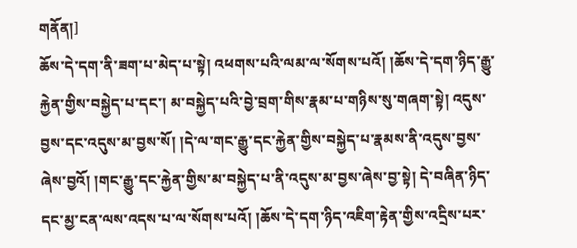གནོན།]
ཆོས་དེ་དག་ནི་ཟག་པ་མེད་པ་སྟེ། འཕགས་པའི་ལམ་ལ་སོགས་པའོ། །ཆོས་དེ་དག་ཉིད་རྒྱུ་རྐྱེན་གྱིས་བསྐྱེད་པ་དང་། མ་བསྐྱེད་པའི་བྱེ་བྲག་གིས་རྣམ་པ་གཉིས་སུ་གཞག་སྟེ། འདུས་བྱས་དང་འདུས་མ་བྱས་སོ། །དེ་ལ་གང་རྒྱུ་དང་རྐྱེན་གྱིས་བསྐྱེད་པ་རྣམས་ནི་འདུས་བྱས་ཞེས་བྱའོ། །གང་རྒྱུ་དང་རྐྱེན་གྱིས་མ་བསྐྱེད་པ་ནི་འདུས་མ་བྱས་ཞེས་བྱ་སྟེ། དེ་བཞིན་ཉིད་དང་མྱ་ངན་ལས་འདས་པ་ལ་སོགས་པའོ། །ཆོས་དེ་དག་ཉིད་འཇིག་རྟེན་གྱིས་འདྲིས་པར་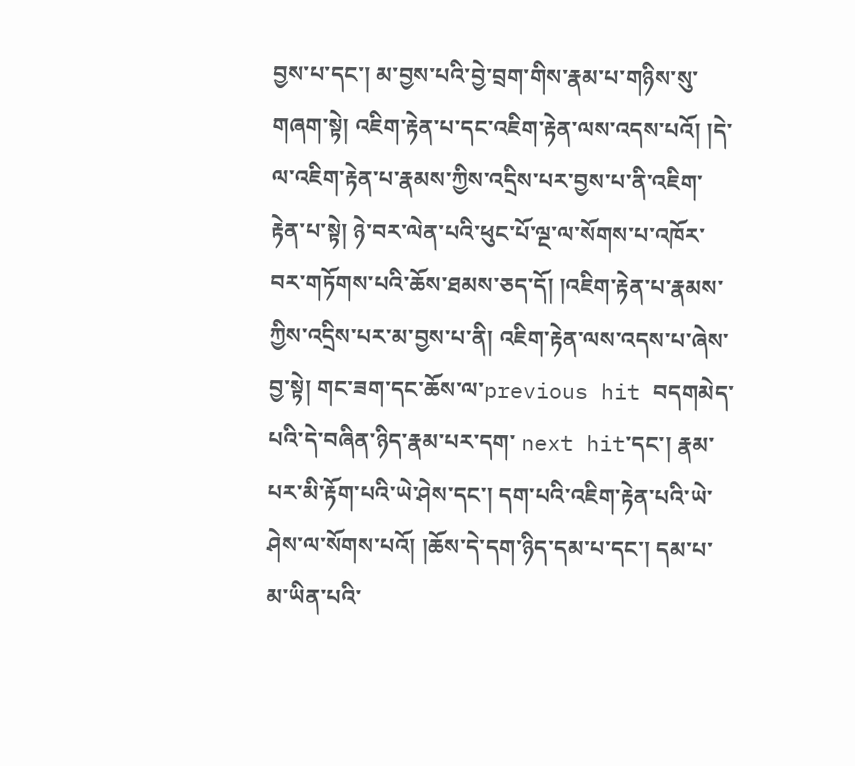བྱས་པ་དང་། མ་བྱས་པའི་བྱེ་བྲག་གིས་རྣམ་པ་གཉིས་སུ་གཞག་སྟེ། འཇིག་རྟེན་པ་དང་འཇིག་རྟེན་ལས་འདས་པའོ། །དེ་ལ་འཇིག་རྟེན་པ་རྣམས་ཀྱིས་འདྲིས་པར་བྱས་པ་ནི་འཇིག་རྟེན་པ་སྟེ། ཉེ་བར་ལེན་པའི་ཕུང་པོ་ལྔ་ལ་སོགས་པ་འཁོར་བར་གཏོགས་པའི་ཆོས་ཐམས་ཅད་དོ། །འཇིག་རྟེན་པ་རྣམས་ཀྱིས་འདྲིས་པར་མ་བྱས་པ་ནི། འཇིག་རྟེན་ལས་འདས་པ་ཞེས་བྱ་སྟེ། གང་ཟག་དང་ཆོས་ལ་previous hit བདགམེད་པའི་དེ་བཞིན་ཉིད་རྣམ་པར་དག་ next hit་དང་། རྣམ་པར་མི་རྟོག་པའི་ཡེ་ཤེས་དང་། དག་པའི་འཇིག་རྟེན་པའི་ཡེ་ཤེས་ལ་སོགས་པའོ། །ཆོས་དེ་དག་ཉིད་དམ་པ་དང་། དམ་པ་མ་ཡིན་པའི་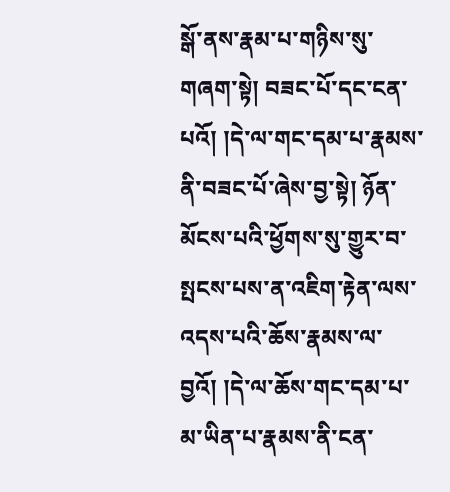སྒོ་ནས་རྣམ་པ་གཉིས་སུ་གཞག་སྟེ། བཟང་པོ་དང་ངན་པའོ། །དེ་ལ་གང་དམ་པ་རྣམས་ནི་བཟང་པོ་ཞེས་བྱ་སྟེ། ཉོན་མོངས་པའི་ཕྱོགས་སུ་གྱུར་བ་སྤངས་པས་ན་འཇིག་རྟེན་ལས་འདས་པའི་ཆོས་རྣམས་ལ་བྱའོ། །དེ་ལ་ཆོས་གང་དམ་པ་མ་ཡིན་པ་རྣམས་ནི་ངན་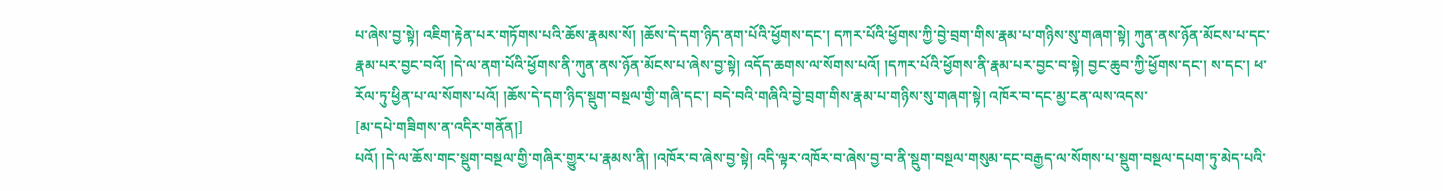པ་ཞེས་བྱ་སྟེ། འཇིག་རྟེན་པར་གཏོགས་པའི་ཆོས་རྣམས་སོ། །ཆོས་དེ་དག་ཉིད་ནག་པོའི་ཕྱོགས་དང་། དཀར་པོའི་ཕྱོགས་ཀྱི་བྱེ་བྲག་གིས་རྣམ་པ་གཉིས་སུ་གཞག་སྟེ། ཀུན་ནས་ཉོན་མོངས་པ་དང་རྣམ་པར་བྱང་བའོ། །དེ་ལ་ནག་པོའི་ཕྱོགས་ནི་ཀུན་ནས་ཉོན་མོངས་པ་ཞེས་བྱ་སྟེ། འདོད་ཆགས་ལ་སོགས་པའོ། །དཀར་པོའི་ཕྱོགས་ནི་རྣམ་པར་བྱང་བ་སྟེ། བྱང་ཆུབ་ཀྱི་ཕྱོགས་དང་། ས་དང་། ཕ་རོལ་ཏུ་ཕྱིན་པ་ལ་སོགས་པའོ། །ཆོས་དེ་དག་ཉིད་སྡུག་བསྔལ་གྱི་གཞི་དང་། བདེ་བའི་གཞིའི་བྱེ་བྲག་གིས་རྣམ་པ་གཉིས་སུ་གཞག་སྟེ། འཁོར་བ་དང་མྱ་ངན་ལས་འདས་
[མ་དཔེ་གཟིགས་ན་འདིར་གནོན།]
པའོ། །དེ་ལ་ཆོས་གང་སྡུག་བསྔལ་གྱི་གཞིར་གྱུར་པ་རྣམས་ནི། །འཁོར་བ་ཞེས་བྱ་སྟེ། འདི་ལྟར་འཁོར་བ་ཞེས་བྱ་བ་ནི་སྡུག་བསྔལ་གསུམ་དང་བརྒྱད་ལ་སོགས་པ་སྡུག་བསྔལ་དཔག་ཏུ་མེད་པའི་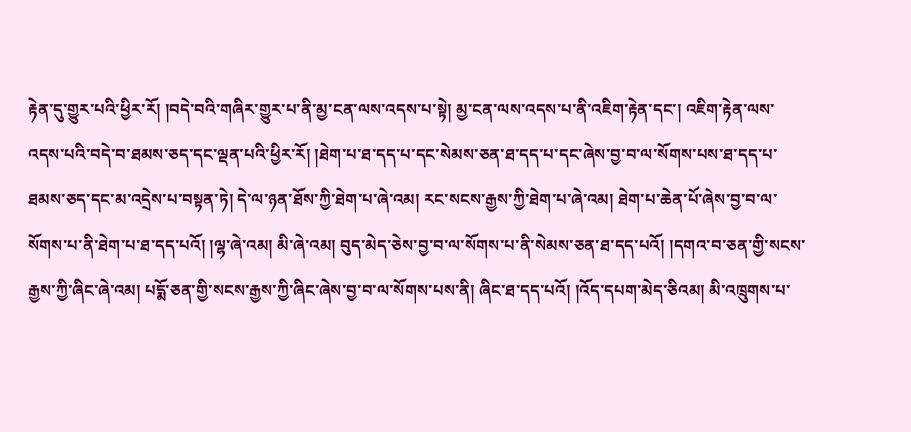རྟེན་དུ་གྱུར་པའི་ཕྱིར་རོ། །བདེ་བའི་གཞིར་གྱུར་པ་ནི་མྱ་ངན་ལས་འདས་པ་སྟེ། མྱ་ངན་ལས་འདས་པ་ནི་འཇིག་རྟེན་དང་། འཇིག་རྟེན་ལས་འདས་པའི་བདེ་བ་ཐམས་ཅད་དང་ལྡན་པའི་ཕྱིར་རོ། །ཐེག་པ་ཐ་དད་པ་དང་སེམས་ཅན་ཐ་དད་པ་དང་ཞེས་བྱ་བ་ལ་སོགས་པས་ཐ་དད་པ་ཐམས་ཅད་དང་མ་འདྲེས་པ་བསྟན་ཏེ། དེ་ལ་ཉན་ཐོས་ཀྱི་ཐེག་པ་ཞེ་འམ། རང་སངས་རྒྱས་ཀྱི་ཐེག་པ་ཞེ་འམ། ཐེག་པ་ཆེན་པོ་ཞེས་བྱ་བ་ལ་སོགས་པ་ནི་ཐེག་པ་ཐ་དད་པའོ། །ལྷ་ཞེ་འམ། མི་ཞེ་འམ། བུད་མེད་ཅེས་བྱ་བ་ལ་སོགས་པ་ནི་སེམས་ཅན་ཐ་དད་པའོ། །དགའ་བ་ཅན་གྱི་སངས་རྒྱས་ཀྱི་ཞིང་ཞེ་འམ། པདྨོ་ཅན་གྱི་སངས་རྒྱས་ཀྱི་ཞིང་ཞེས་བྱ་བ་ལ་སོགས་པས་ནི། ཞིང་ཐ་དད་པའོ། །འོད་དཔག་མེད་ཅིའམ། མི་འཁྲུགས་པ་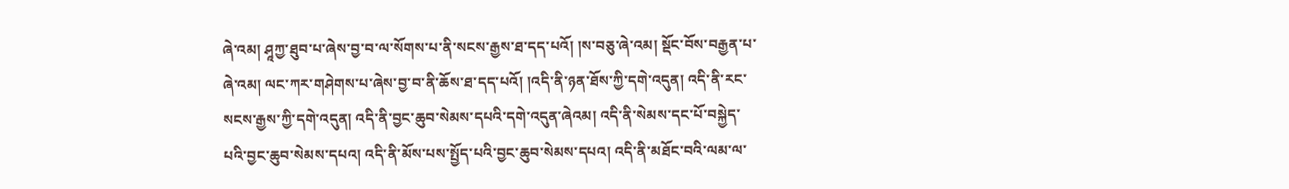ཞེ་འམ། ཤཱཀྱ་ཐུབ་པ་ཞེས་བྱ་བ་ལ་སོགས་པ་ནི་སངས་རྒྱས་ཐ་དད་པའོ། །ས་བཅུ་ཞེ་འམ། སྡོང་བོས་བརྒྱན་པ་ཞེ་འམ། ལང་ཀར་གཤེགས་པ་ཞེས་བྱ་བ་ནི་ཆོས་ཐ་དད་པའོ། །འདི་ནི་ཉན་ཐོས་ཀྱི་དགེ་འདུན། འདི་ནི་རང་སངས་རྒྱས་ཀྱི་དགེ་འདུན། འདི་ནི་བྱང་ཆུབ་སེམས་དཔའི་དགེ་འདུན་ཞེའམ། འདི་ནི་སེམས་དང་པོ་བསྐྱེད་པའི་བྱང་ཆུབ་སེམས་དཔའ། འདི་ནི་མོས་པས་སྤྱོད་པའི་བྱང་ཆུབ་སེམས་དཔའ། འདི་ནི་མཐོང་བའི་ལམ་ལ་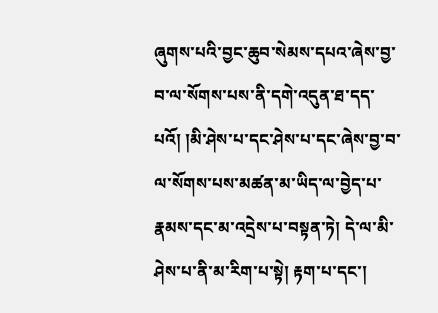ཞུགས་པའི་བྱང་ཆུབ་སེམས་དཔའ་ཞེས་བྱ་བ་ལ་སོགས་པས་ནི་དགེ་འདུན་ཐ་དད་པའོ། །མི་ཤེས་པ་དང་ཤེས་པ་དང་ཞེས་བྱ་བ་ལ་སོགས་པས་མཚན་མ་ཡིད་ལ་བྱེད་པ་རྣམས་དང་མ་འདྲེས་པ་བསྟན་ཏེ། དེ་ལ་མི་ཤེས་པ་ནི་མ་རིག་པ་སྟེ། རྟག་པ་དང་།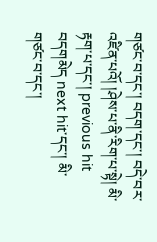གཙང་བ་དང་། བདག་དང་། བདེ་བར་འཛིན་པའོ། །ཤེས་པ་ནི་རིག་པ་སྟེ། མི་རྟག་པ་དང་། previous hit བདགམེད next hit་དང་། མི་གཙང་བ་དང་།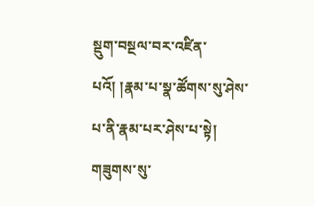སྡུག་བསྔལ་བར་འཛིན་པའོ། །རྣམ་པ་སྣ་ཚོགས་སུ་ཤེས་པ་ནི་རྣམ་པར་ཤེས་པ་སྟེ། གཟུགས་སུ་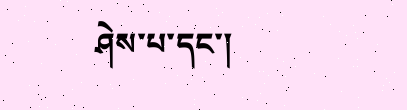ཤེས་པ་དང་།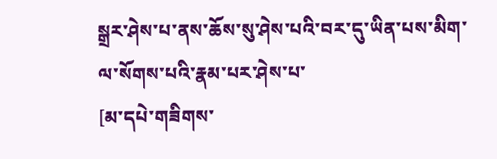སྒྲར་ཤེས་པ་ནས་ཆོས་སུ་ཤེས་པའི་བར་དུ་ཡིན་པས་མིག་ལ་སོགས་པའི་རྣམ་པར་ཤེས་པ་
[མ་དཔེ་གཟིགས་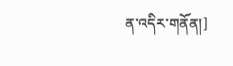ན་འདིར་གནོན།]